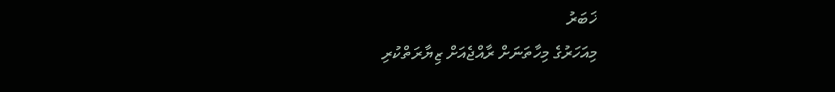ޚަބަރު
މިއަހަރުގެ މިހާތަނަށް ރާއްޖެއަށް ޒިޔާރަތްކުރި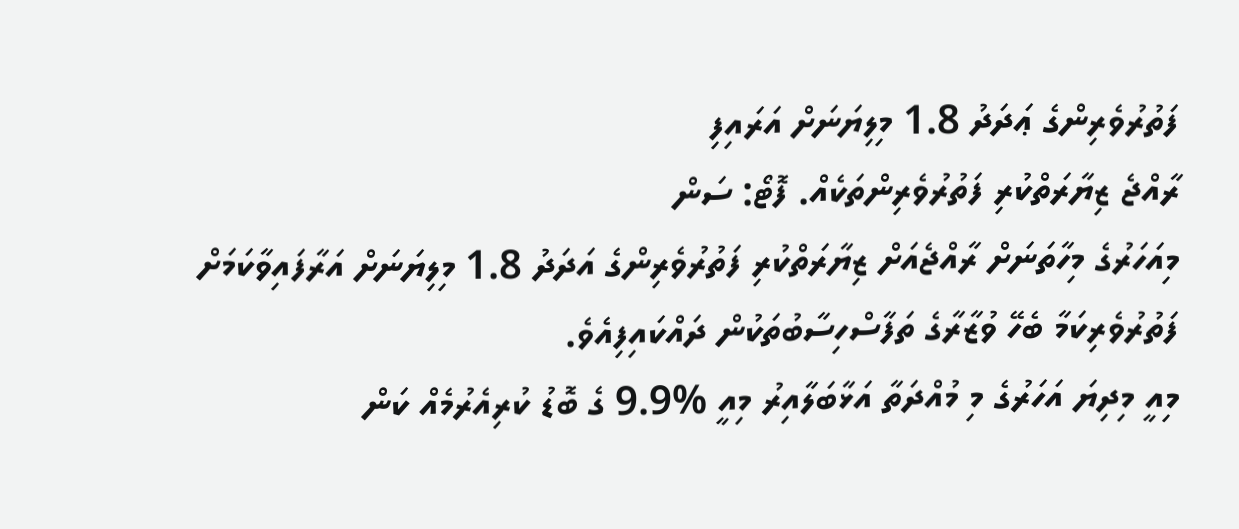ފަތުރުވެރިންގެ ޢަދަދު 1.8 މިލިޔަނަށް އަރައިފި
ރާއްޖެ ޒިޔާރަތްކުރި ފަތުރުވެރިންތަކެއް. ފޮޓޯ: ސަން
މިއަހަރުގެ މިހާތަނަށް ރާއްޖެއަށް ޒިޔާރަތްކުރި ފަތުރުވެރިންގެ އަދަދު 1.8 މިލިޔަނަށް އަރާފައިވާކަމަށް ފަތުރުވެރިކަމާ ބެހޭ ވުޒާރާގެ ތަފާސްހިސާބުތަކުން ދައްކައިފިއެވެ.
މިއީ މިދިޔަ އަހަރުގެ މި މުއްދަތާ އަޅާބަލާއިރު މިއީ %9.9 ގެ ބޮޑު ކުރިއެރުމެއް ކަން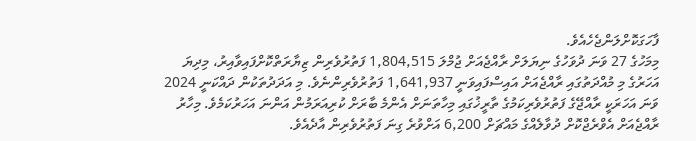ފާހަގަކޮށްލަންޖެހެއެވެ.
މިމަހުގެ 27 ވަނަ ދުވަހުގެ ނިޔަލަށް ރާއްޖެއަށް ޖުމްލަ 1,804,515 ފަތުރުވެރިން ޒިޔާރަތްކޮށްފައިވާއިރު، މިދިޔަ އަހަރުގެ މި މުއްދަތުގައި ރާއްޖެއަށް އައިސްފައިވަނީ 1,641,937 ފަތުރުވެރިންނެވެ. މި އަދަދުތަކުން ދައްކަނީ 2024 ވަނަ އަހަރަކީ ރާއްޖޭގެ ފަތުރުވެރިކަމުގެ ތާރީޚުގައި މިހާތަނަށް އެންމެ ބާރަށް ކުރިއަރަމުން އަންނަ އަހަރުކަމެވެ. މިހާރު ރާއްޖެއަށް އެވްރެޖްކޮށް ދުވާލެއްގެ މައްޗަށް 6,200 އަށްވުރެ ގިނަ ފަތުރުވެރިން އާދެއެވެ.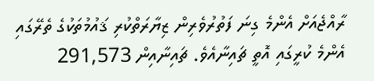ރާއްޖެއަށް އެންމެ ގިނަ ފަތުރުވެރިން ޒިޔާރަތްކުރި ޤައުމުތަކުގެ ތެރޭގައި އެންމެ ކުރީގައި އޮތީ ޗައިނާއެވެ. ޗައިނާއިން 291,573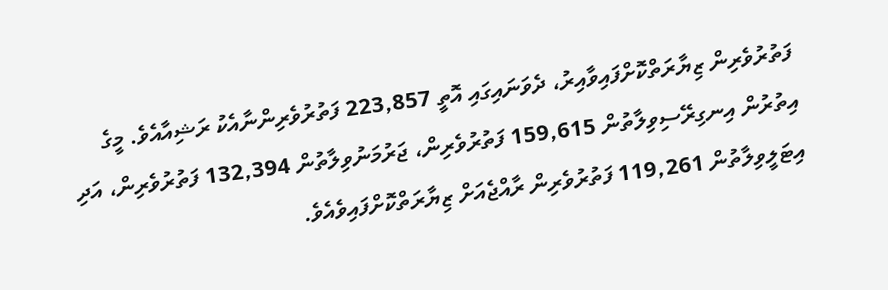ފަތުރުވެރިން ޒިޔާރަތްކޮށްފައިވާއިރު، ދެވަނައިގައި އޮތީ 223,857 ފަތުރުވެރިންނާއެކު ރަޝިއާއެވެ. މީގެ އިތުރުން އިނގިރޭސިވިލާތުން 159,615 ފަތުރުވެރިން، ޖަރުމަނުވިލާތުން 132,394 ފަތުރުވެރިން، އަދި އިޓަލީވިލާތުން 119,261 ފަތުރުވެރިން ރާއްޖެއަށް ޒިޔާރަތްކޮށްފައިވެއެވެ.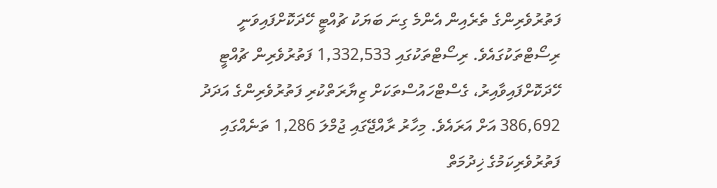ފަތުރުވެރިންގެ ތެރެއިން އެންމެ ގިނަ ބަޔަކު ޗުއްޓީ ހޭދަކޮށްފައިވަނީ ރިސޯޓްތަކުގައެވެ. ރިސޯޓްތަކުގައި 1,332,533 ފަތުރުވެރިން ޗުއްޓީ ހޭދަކޮށްފައިވާއިރު، ގެސްޓްހައުސްތަކަށް ޒިޔާރަތްކުރި ފަތުރުވެރިންގެ އަދަދު 386,692 އަށް އަރައެވެ. މިހާރު ރާއްޖޭގައި ޖުމްލަ 1,286 ތަނެއްގައި ފަތުރުވެރިކަމުގެ ޚިދުމަތް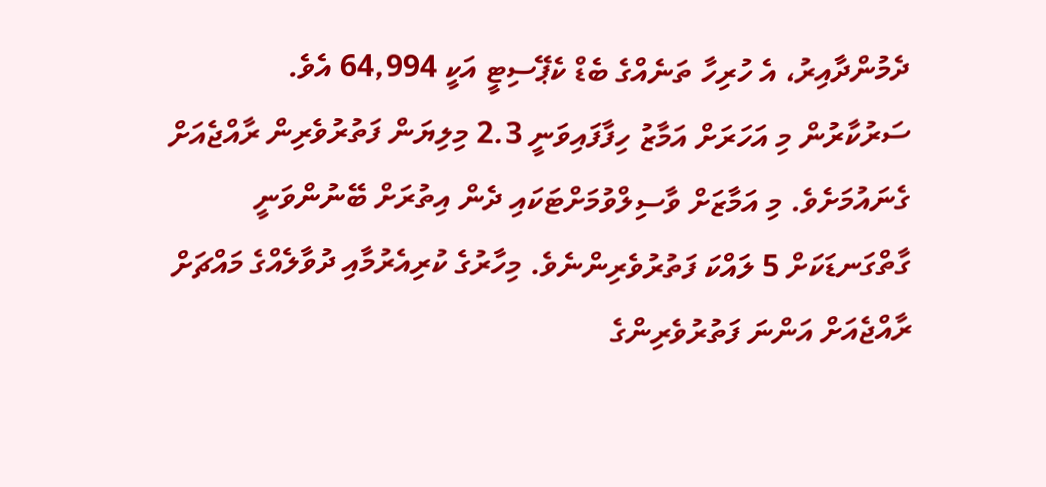ދެމުންދާއިރު، އެ ހުރިހާ ތަނެއްގެ ބެޑް ކެޕޭސިޓީ އަކީ 64,994 އެވެ.
ސަރުކާރުން މި އަހަރަށް އަމާޒު ހިފާފައިވަނީ 2.3 މިލިޔަން ފަތުރުވެރިން ރާއްޖެއަށް ގެނައުމަށެވެ. މި އަމާޒަށް ވާސިލްވުމަށްޓަކައި ދެން އިތުރަށް ބޭނުންވަނީ ގާތްގަނޑަކަށް 5 ލައްކަ ފަތުރުވެރިންނެވެ. މިހާރުގެ ކުރިއެރުމާއި ދުވާލެއްގެ މައްޗަށް ރާއްޖެއަށް އަންނަ ފަތުރުވެރިންގެ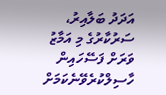އަދަދު ބަލާއިރު، ސަރުކާރުގެ މި އަމާޒު ވަރަށް ފަސޭހައިން ހާސިލްކުރެވޭނެކަމަށް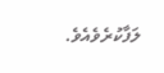ލަފާކުރެވެއެވެ.